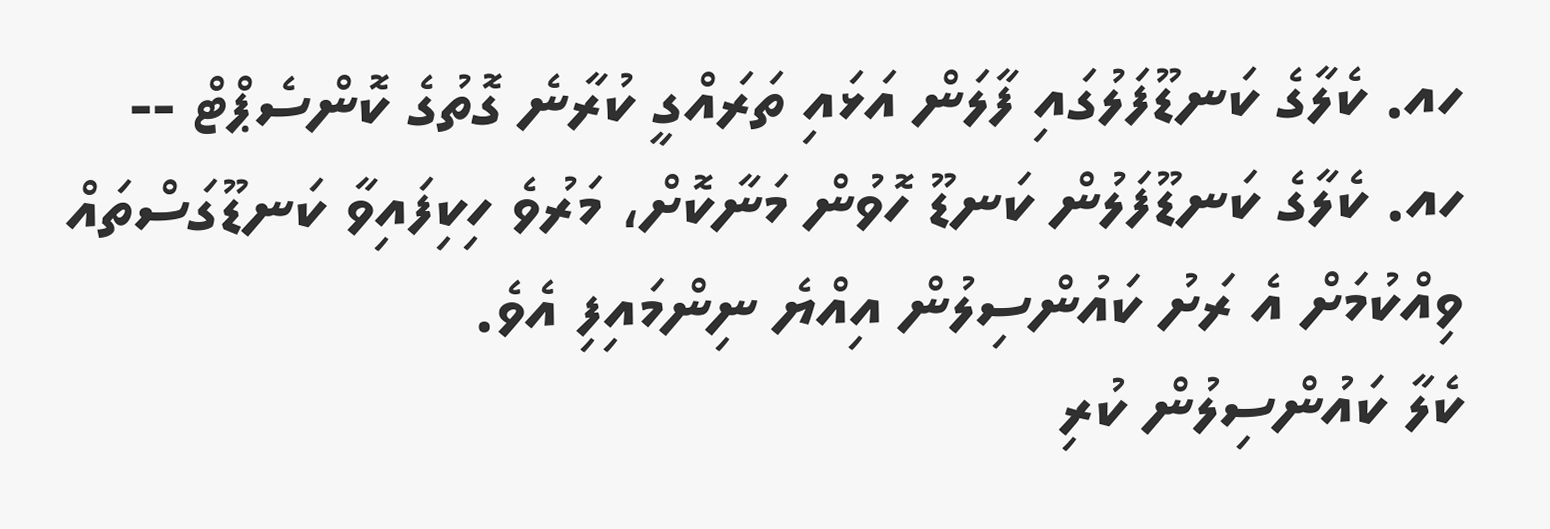ހއ. ކެލާގެ ކަނޑޫފަލުގައި ފާލަން އަޅައި ތަރައްގީ ކުރާނެ ގޮތުގެ ކޮންސެޕްޓް --
ހއ. ކެލާގެ ކަނޑޫފަލުން ކަނޑޫ ހޮވުން މަނާކޮށް، މަރުވެ ހިކިފައިވާ ކަނޑޫގަސްތައް ވިއްކުމަށް އެ ރަށު ކައުންސިލުން އިއްޔެ ނިންމައިފި އެވެ.
ކެލާ ކައުންސިލުން ކުރި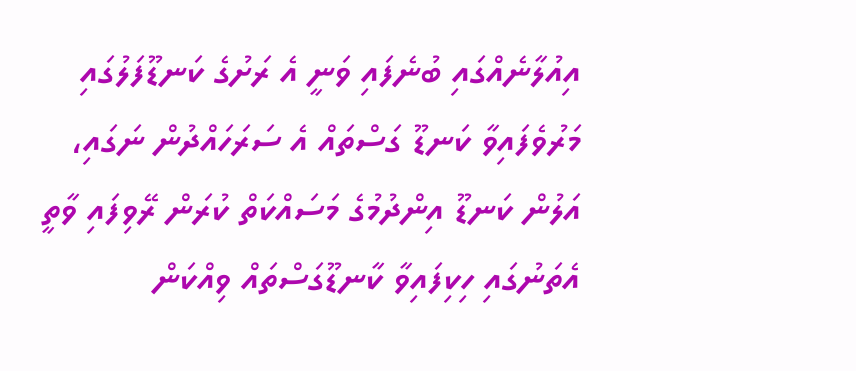އިއުލާނެއްގައި ބުނެފައި ވަނީ އެ ރަށުގެ ކަނޑޫފަލުގައި މަރުވެފައިވާ ކަނޑޫ ގަސްތައް އެ ސަރަހައްދުން ނަގައި، އަލުން ކަނޑޫ އިންދުމުގެ މަސައްކަތް ކުރަން ރޭވިފައި ވާތީ އެތަނުގައި ހިކިފައިވާ ކާނޑޫގަސްތައް ވިއްކަން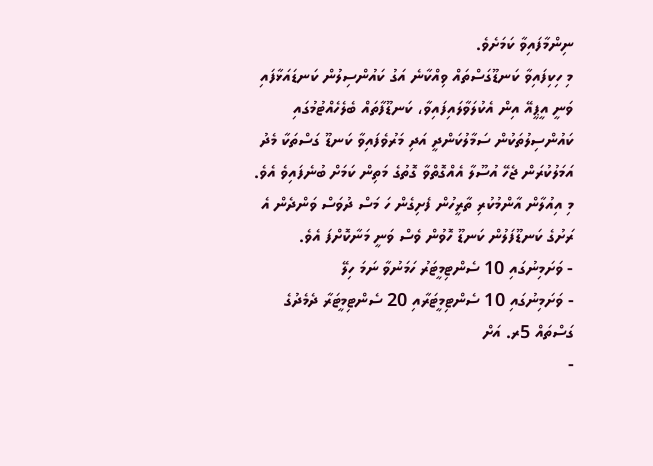ނިންމާފައިވާ ކަމަށެވެ.
މި ހިކިފައިވާ ކަނޑޫގަސްތައް ވިއްކާނެ އަގު ކައުންސިލުން ކަނޑައަޅާފައި ވަނީ އީޕީއޭ އިން އެކުލަވާލައިފައިވާ، ކަނޑޫފާތައް ބެލެހެއްޓުމުގައި ކައުންސިލުތަކުން ސަމާލުކަންދީ އަދި މަރުވެފައިވާ ކަނޑޫ ގަސްތަކާ މެދު އަމަލުކުރަން ޖެހޭ އުސޫލާ އެއްގޮތްވާ ގޮތުގެ މަތިން ކަމަށް ބުނެފައިވެ އެވެ.
މި އިއުލާން އާންމުކުރި ތާރީހުން ފެށިގެން ހަ މަސް ދުވަސް ވަންދެން އެ ރަށުގެ ކަނޑޫފަލުން ކަނޑޫ ހޮވުން ވެސް ވަނީ މަނާކޮށްފަ އެވެ.
- ވަށަމިނުގައި 10 ސެންޓިމީޓަރު ހަމަނުވާ ނަމަ ހިލޭ
- ވަށަމިނުގައި 10 ސެންޓިމީޓަރާއި 20 ސެންޓިމީޓަރާ ދެމެދުގެ ގަސްތައް 5ރ. އަށް
-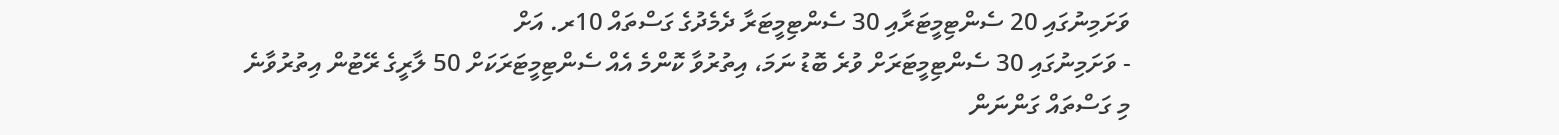ވަށަމިނުގައި 20 ސެންޓިމީޓަރާއި 30 ސެންޓިމީޓަރާ ދެމެދުގެ ގަސްތައް 10ރ. އަށް
- ވަށަމިނުގައި 30 ސެންޓިމީޓަރަށް ވުރެ ބޮޑު ނަމަ، އިތުރުވާ ކޮންމެ އެއް ސެންޓިމީޓަރަކަށް 50 ލާރީގެ ރޭޓުން އިތުރުވާނެ
މި ގަސްތައް ގަންނަން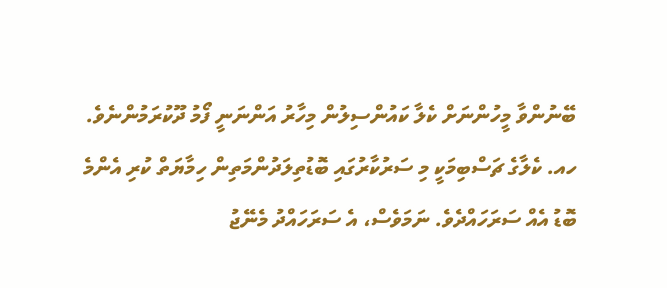ބޭނުންވާ މީހުންނަށް ކެލާ ކައުންސިލުން މިހާރު އަންނަނީ ފޯމު ދޫކުރަމުންނެވެ.
ހއ. ކެލާގެ ޗަސްބިމަކީ މި ސަރުކާރުގައި ބޮޑުތިލަދުންމަތިން ހިމާޔަތް ކުރި އެންމެ ބޮޑު އެއް ސަރަހައްދެވެ. ނަމަވެސް، އެ ސަރަހައްދު މެނޭޖު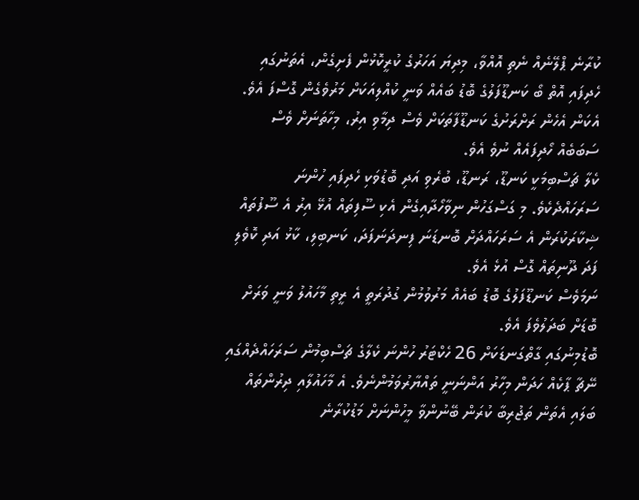ކުރާނެ ޕްލޭނެއް ނެތި އޮއްވާ، މިދިޔަ އަހަރުގެ ކުރީކޮޅުން ފެށިގެން، އެތަނުގައި ހެދިފައި އޮތް ބޯ ކަނޑޫފަލުގެ ބޮޑު ބައެއް ވަނީ ކުއްލިއަކަށް މަރުވެގެން ގޮސްފަ އެވެ. އެކަން އެހެން ރަށްރަށުގެ ކަނޑޫފާތަކަށް ވެސް ދިމާވި އިރު، މިހާތަނަށް ވެސް ސަބަބެއް ހޯދިފައެއް ނުވެ އެވެ.
ކެލާ ޗަސްބިމަކީ ކަނޑޫ، ރަނޑޫ، ބުރެވި އަދި ބޮޑުވަކި ހެދިފައި ހުންނަ ސަރަހައްދެކެވެ. މި ގަސްގަހުން ނިވާހޯދާއިގެން އެކި ސޫފިތައް އުޅޭ އިރު އެ ސޫފުތައް ޝިކާރަކުރަން އެ ސަރަހައްދަށް ބޮނޑަނަ ފިނދަނަފަދަ، ކަނބިލި، ކާޅު އަދި ކޮވެލި ފަދަ ދޫނިތައް ގޮސް އުޅެ އެވެ.
ނަމަވެސް ކަނޑޫފަލުގެ ބޮޑު ބައެއް މަރުވުމުން ގުދުރަތީ އެ ރީތި މާހައުލު ވަނީ ވަރަށް ބޮޑަށް ބަދަލުވެފަ އެވެ.
ބޮޑުމިނުގައި ގާތްގަނޑަކަށް 26 ހެކްޓަރު ހުންނަ ކެލާގެ ޗަސްބިމުން ސަރަހައްދެއްގައި ނޭޗާ ޕާކެއް ހަދަން މިހާރު އަންނަނީ ތައްޔާރުވަމުންނެވެ. އެ މާހައުލާއި ދިރުންތައް ބަލައި އެތަން ތަޖުރިބާ ކުރަން ބޭނުންވާ މީހުންނަށް މަޑުކުރާނެ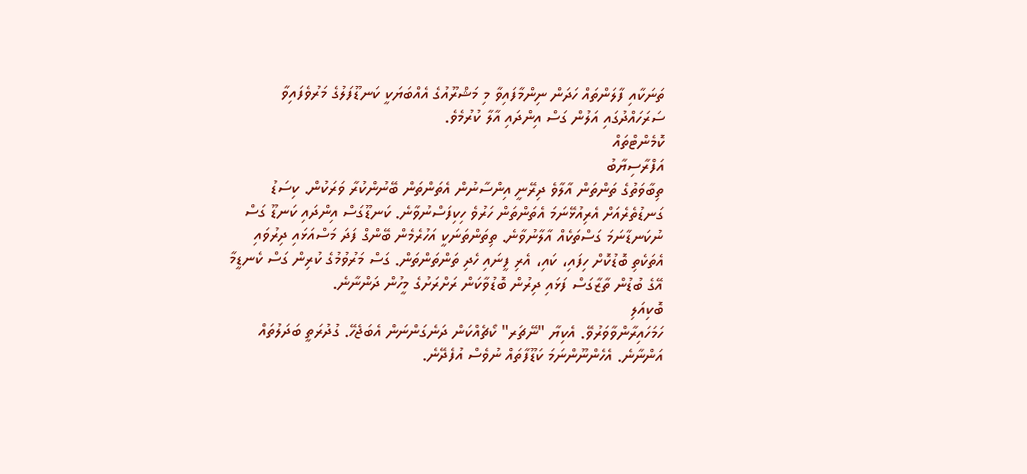ތަނަކާއި ފާލަންތައް ހަދަން ނިންމާފައިވާ މި މަޝްރޫއުގެ އެއްބަޔަކީ ކަނޑޫފަލުގެ މަރުވެފައިވާ ސަރަހައްދުގައި އަލުން ގަސް އިންދައި އާލާ ކުރުމެވެ.
ކޮމެންޓްތައް
އަފްރާސިޔާބު
ތިބާވަތުގެ ތަންތަން އާލާވެ ދިރޭނީ އިންސާނުން އެތަންތަން ބޭނުންކުރާ ވަރަކުން. ކިސަޑު ގަނޑުތެރެއަށް އެރިއުޅޭނަމަ އެތަންތަން ހަރުވެ ހިކިފަސްނުވާނެ. ކަނޑޫގަސް އިންދައި ކަނޑޫ ގަސް ނުކަނޑާނަމަ ގަސްތަކެއް އާލާނުވާނެ. ތިތަންތަނަކީ އަހުރެމެން ބޭންގް ފަދަ މަސްއަޅައި ދިރުވައި އެތަކެތި ބޮޑުކޮށް ހިފައި، ކައި، އެރި ފީނައި ހެދި ތަންތަންތަން. ގަސް މަރުވުމުގެ ކުރިން ގަސް ކެނޑީމާ އޭގެ ބުޑުން ތާޒާގަސް ފަޅައި ދިރުން ބޮޑުވާކަން ރަށްރަށުގެ މީހުން ދަންނާނެ.
ބޮކިއަލި
ހަމަހައިރާންވާވަރުވޭ. އެކިޔާ "ނޭޗަރ" ކޯޗެއްކަން ދަނެގަންނަން އެބަޖެހޭ. ގުދުރަތީ ބަދަލުތައް އަންނާނެ. އެހެންނޫންނަމަ ކަޑޫފާތައް ނުވެސް އުފެދޭނެ.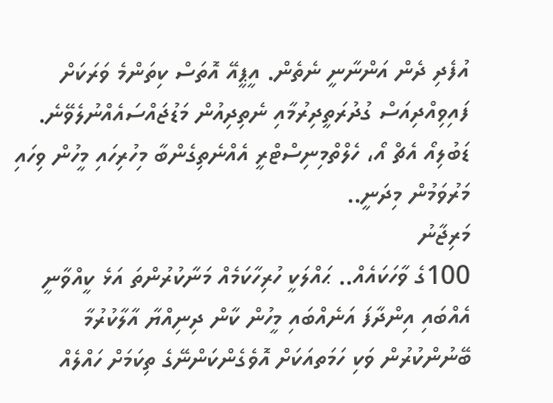އުފެދި ދެން އަންނާނީ ނެތެން. އީޕީއޭ އޮތަސް ކިތަންމެ ވަރަކަށް ފައިވިއްދިއަސް ގުދުރަތީދިރުމާއި ނެތިދިއުން މަޑުޖައްސައެއްނުލެވޭނެ. ޑަބުލިއޯ އެޗް އޯ، ހެލްތްމިނިސްޓްރީ އެއްނެތިގެންބާ މިހުރިހައި މީހުން ވިހައި މަރުވަމުން މިދަނީ..
މަރިޖާނު
100ގެ ވާހަކައެއް.. ޙައްލަކީ ހުރިހާކަމެއް މަނާކުރުންތަ އަޅެ ކީއްވާނީ އެއްބައި އިންދާފަ އަނެއްބައި މީހުން ކާން ދިނިއްޔާ އާލާކުރުމާ ބޭނުންކުރުން ވަކި ހަމަތއަކަށް އޮވެގެންކަންނޭގެ ތިކަމަށް ހައްލެއް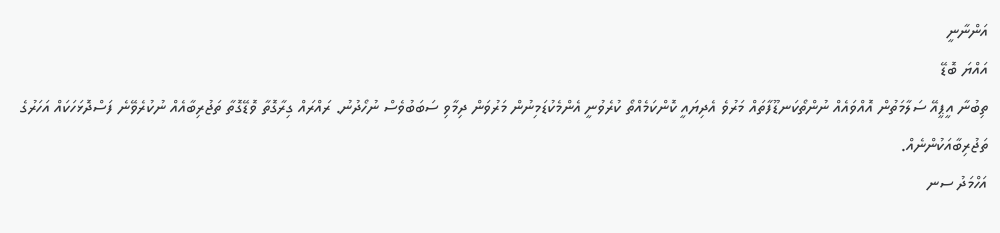އަންނާނީ
އައްޔަ ބޮޑޭ
ތިބުނާ އީޕީއޭ ސަލާމަތުން އޮއްވައެއް ނުންތޯކަނޑޫފާތައް މަރުވެ އެދިޔައީ ކޮންކަމެއްތޯ ކުރެވުނީ އެންމެކުޑަމިނުން މަރުވަން ދިމާވި ސަބަބުވެސް ނުހޯދުނު. ރައްރައް ގިރާގޮތާ ވޮޑޭގޮތާ ތަޖުރިބާއެއް ނުކުރެވޭނެ ފަސްދޮޅަހަކައް އަހަރުގެ ތަޖުރިބާއަކުންނެއް.
އަހްމަދު ސނ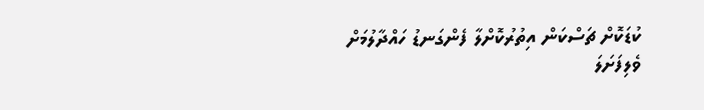ކުޑަކޮށް ޗަސްކަން އިތުރުކޮށްލާ ފެންގަނޑު ހައްދާލުމަށް ވެލިފަށަލަ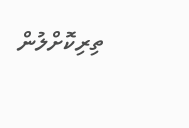ތިރިކޮށްލުން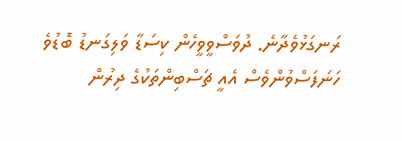ރަނގަޅުވެދާނެ. ދުވަސްވީވީހެން ކިސަޑާ ވަލިގަނޑު ބޮޑުވެ ހަނަފަސްވުންވެސް އެއީ ޗަސްބިންތަކުގެ ދިރުން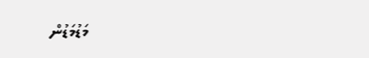މަޑުމަޑުން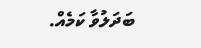ބަދަލުވާ ކަމެއް.